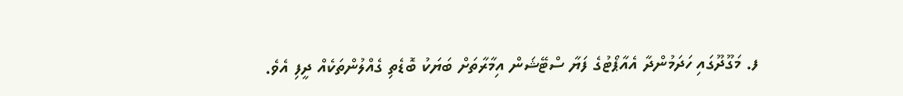ފ. މަގޫދޫގައި ހަދަމުންދާ އެއާޕޯޓުގެ ފަޔާ ސްޓޭޝަން އިމާރާތަށް ބަޔަކު ބޮޑެތި ގެއްލުންތަކެއް ދީފި އެވެ.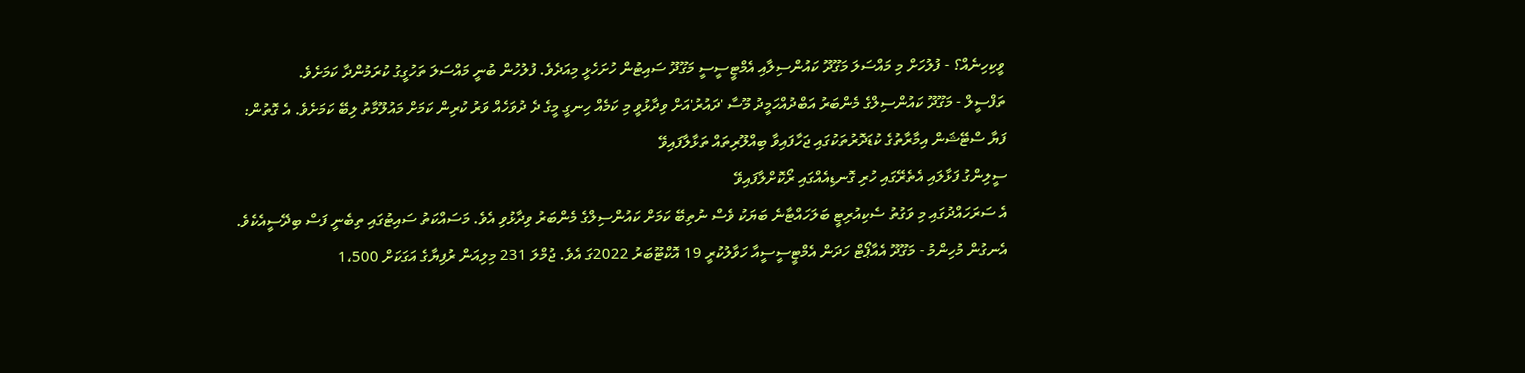ވީކިހިނެއް؟ - ފުލުހަށް މި މައްސަލަ މަގޫދޫ ކައުންސިލާއި އެމްޓީސީސީ މަގޫދޫ ސައިޓުން ހުށަހެޅީ މިއަދެވެ. ފުލުހުން ބުނީ މައްސަލަ ތަހުގީގު ކުރަމުންދާ ކަމަށެވެ.
ތަފްސީލް - މަގޫދޫ ކައުންސިލްގެ މެންބަރު އަބްދުއްހަމީދު މޫސާ 'ދައުރު'އަށް ވިދާޅުވީ މި ކަމެއް ހިނގީ މީގެ ދެ ދުވަހެއް ވަރު ކުރިން ކަމަށް މައުލޫމާތު ލިބޭ ކަމަށެވެ. އެ ގޮތުން:
ފަޔާ ސްޓޭޝަން އިމާރާތުގެ ކުޑަދޮރުތަކުގައި ޖަހާފައިވާ ބިއްލޫރިތައް ތަޅާލާފައިވޭ
ސީލިންގު ފަޅާލައި އެތެރޭގައި ހުރި ގޮނޑިއެއްގައި ރޯކޮށްލާފައިވޭ
އެ ސަރަހައްދުގައި މި ވަގުތު ސެކިއުރިޓީ ބަލަހައްޓާނެ ބަޔަކު ވެސް ނުތިބޭ ކަމަށް ކައުންސިލްގެ މެންބަރު ވިދާޅުވި އެވެ. މަސައްކަތު ސައިޓުގައި ތިބެނީ ފަސް ބިދޭސީއެކެވެ.
އެނގުން މުހިންމު - މަގޫދޫ އެއާޕޯޓް ހަދަން އެމްޓީސީސީއާ ހަވާލުކުރީ 19 އޮކްޓޫބަރު 2022ގަ އެވެ. ޖުމްލަ 231 މިލިއަން ރުފިޔާގެ އަގަކަށް 1،500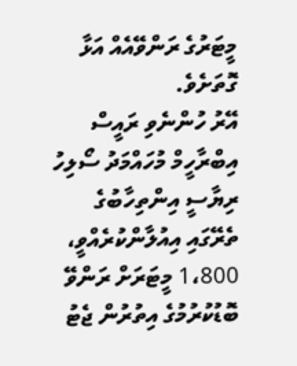މީޓަރުގެ ރަންވޭއެއް އަޅާ ގޮތަށެވެ.
އޭރު ހުންނެވި ރައީސް އިބްރާހީމް މުހައްމަދު ސޯލިހު ރިޔާސީ އިންތިހާބުގެ ތެރޭގައި އިއުލާންކުރެއްވީ، 1،800 މީޓަރަށް ރަންވޭ ބޮޑުކުރުމުގެ އިތުރުން ޖެޓު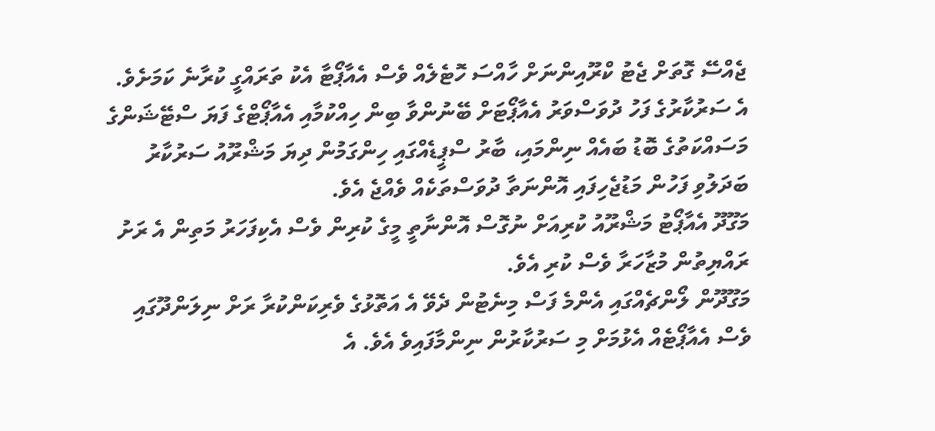ޖެއްސޭ ގޮތަށް ޖެޓު ކްރޫއިންނަށް ހާއްސަ ހޮޓެލެއް ވެސް އެއާޕޯޓާ އެކު ތަރައްގީ ކުރާނެ ކަމަށެވެ.
އެ ސަރުކާރުގެ ފަހު ދުވަސްވަރު އެއާޕޯޓަށް ބޭނުންވާ ބިން ހިއްކުމާއި އެއާޕޯޓްގެ ފަޔަ ސްޓޭޝަންގެ މަސައްކަތުގެ ބޮޑު ބައެއް ނިންމައި، ބާރު ސްޕީޑެއްގައި ހިންގަމުން ދިޔަ މަޝްރޫއު ސަރުކާރު ބަދަލުވި ފަހުން މަޑުޖެހިފައި އޮންނަތާ ދުވަސްތަކެއް ވެއްޖެ އެވެ.
މަގޫދޫ އެއާޕޯޓު މަޝްރޫއު ކުރިއަށް ނުގޮސް އޮންނާތީ މީގެ ކުރިން ވެސް އެކިފަހަރު މަތިން އެ ރަށު ރައްޔިތުން މުޒާހަރާ ވެސް ކުރި އެވެ.
މަގޫދޫން ލޯންޗެއްގައި އެންމެ ފަސް މިނެޓުން ދެވޭ އެ އަތޮޅުގެ ވެރިކަންކުރާ ރަށް ނިލަންދޫގައި ވެސް އެއާޕޯޓެއް އެޅުމަށް މި ސަރުކާރުން ނިންމާފައިވެ އެވެ. އެ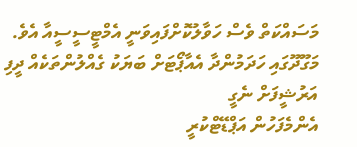މަސައްކަތް ވެސް ހަވާލުކޮށްފައިވަނީ އެމްޓީސީސީއާ އެވެ.
މަގޫދޫގައި ހަދަމުންދާ އެއާޕޯޓަށް ބަޔަކު ގެއްލުންތަކެއް ދީފި
އަރުޝީފަށް ނެގީ
އެންމެފަހުން އަޕްޑޭޓްކުރީ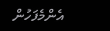އެންމެފަހުން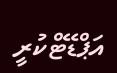އަޕްޑޭޓްކުރީ